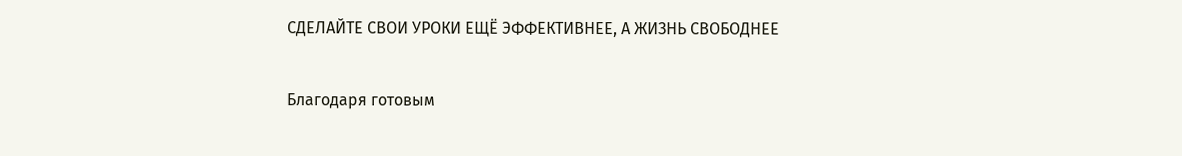СДЕЛАЙТЕ СВОИ УРОКИ ЕЩЁ ЭФФЕКТИВНЕЕ, А ЖИЗНЬ СВОБОДНЕЕ

Благодаря готовым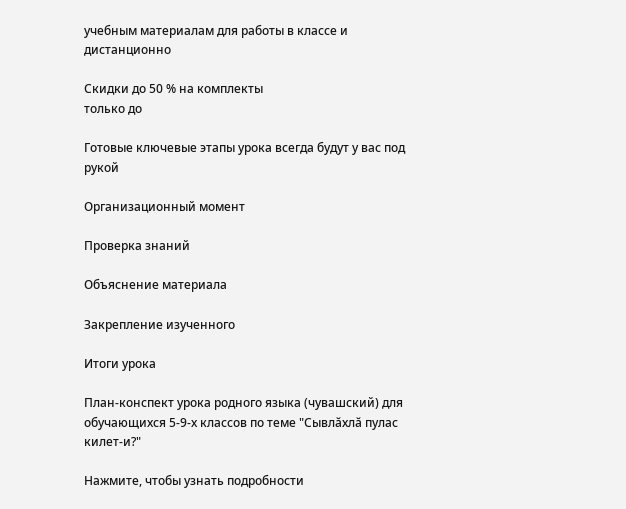учебным материалам для работы в классе и дистанционно

Скидки до 50 % на комплекты
только до

Готовые ключевые этапы урока всегда будут у вас под рукой

Организационный момент

Проверка знаний

Объяснение материала

Закрепление изученного

Итоги урока

План-конспект урока родного языка (чувашский) для обучающихся 5-9-х классов по теме "Сывлăхлă пулас килет-и?"

Нажмите, чтобы узнать подробности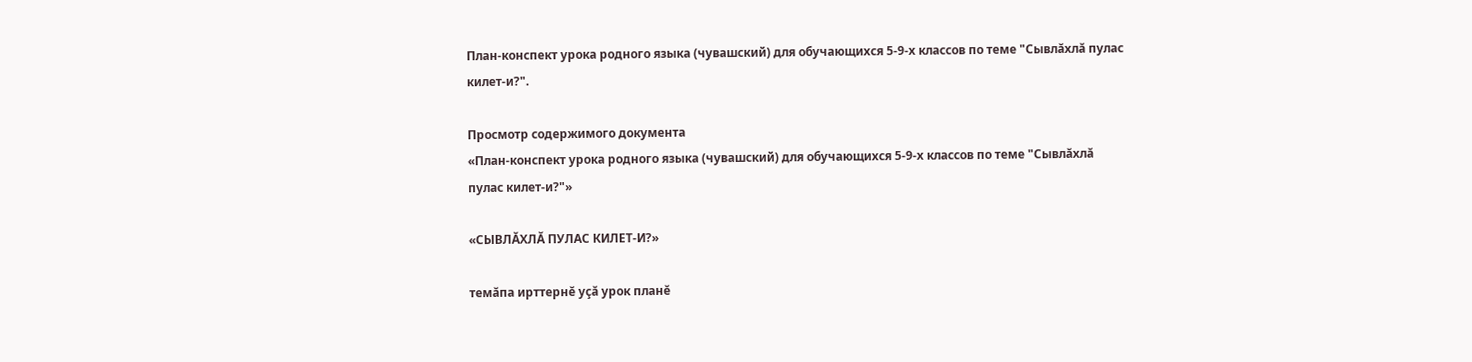План-конспект урока родного языка (чувашский) для обучающихся 5-9-х классов по теме "Сывлăхлă пулас килет-и?".

Просмотр содержимого документа
«План-конспект урока родного языка (чувашский) для обучающихся 5-9-х классов по теме "Сывлăхлă пулас килет-и?"»

«СЫВЛĂХЛĂ ПУЛАС КИЛЕТ-И?»

темăпа ирттернĕ уçă урок планĕ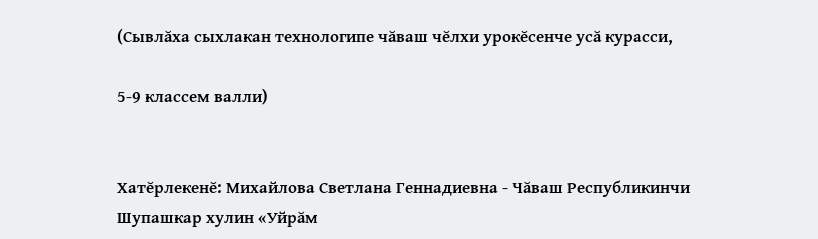(Сывлăха сыхлакан технологипе чăваш чĕлхи урокĕсенче усă курасси,

5-9 классем валли)


Хатĕрлекенĕ: Михайлова Светлана Геннадиевна - Чăваш Республикинчи Шупашкар хулин «Уйрăм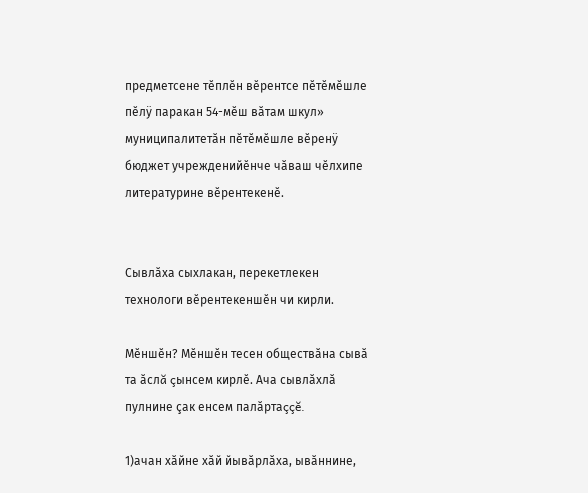предметсене тĕплĕн вĕрентсе пĕтĕмĕшле пĕлÿ паракан 54-мĕш вăтам шкул» муниципалитетăн пĕтĕмĕшле вĕренÿ бюджет учрежденийĕнче чăваш чĕлхипе литературине вĕрентекенĕ.


Сывлăха сыхлакан, перекетлекен технологи вĕрентекеншĕн чи кирли.

Мĕншĕн? Мĕншĕн тесен обществăна сывă та ăслă çынсем кирлĕ. Ача сывлăхлă пулнине çак енсем палăртаççĕ.

1)ачан хăйне хăй йывăрлăха, ывăннине,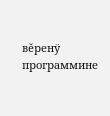вĕренÿ программине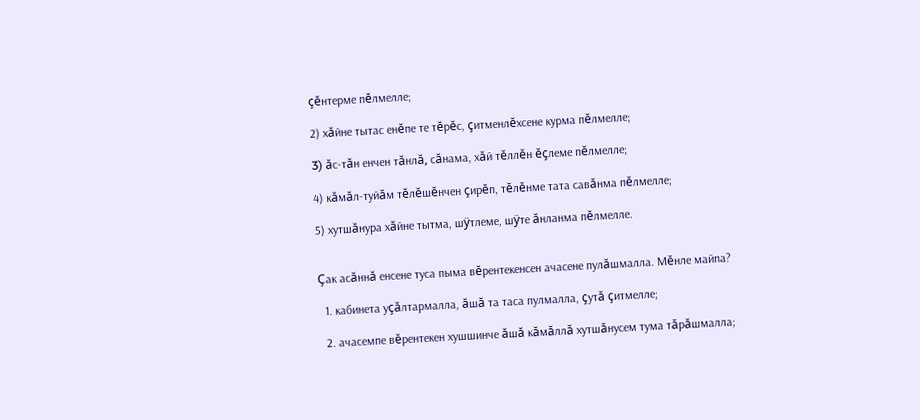çĕнтерме пĕлмелле;

2) хăйне тытас енĕпе те тĕрĕс, çитменлĕхсене курма пĕлмелле;

3) ăс-тăн енчен тăнлă, сăнама, хăй тĕллĕн ĕçлеме пĕлмелле;

4) кăмăл-туйăм тĕлĕшĕнчен çирĕп, тĕлĕнме тата савăнма пĕлмелле;

5) хутшăнура хăйне тытма, шÿтлеме, шÿте ăнланма пĕлмелле.


Çак асăннă енсене туса пыма вĕрентекенсен ачасене пулăшмалла. Мĕнле майпа?

  1. кабинета уçăлтармалла, ăшă та таса пулмалла, çутă çитмелле;

  2. ачасемпе вĕрентекен хушшинче ăшă кăмăллă хутшăнусем тума тăрăшмалла;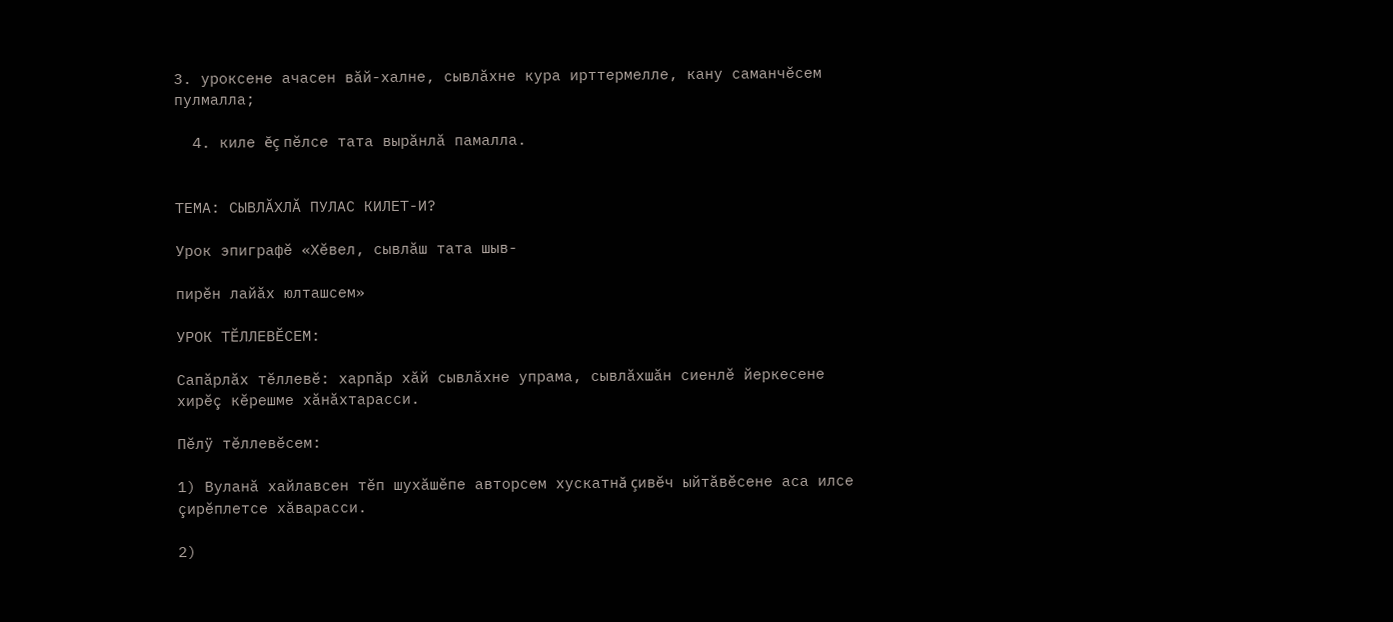3. уроксене ачасен вăй-халне, сывлăхне кура ирттермелле, кану саманчĕсем пулмалла;

  4. киле ĕç пĕлсе тата вырăнлă памалла.


ТЕМА: СЫВЛĂХЛĂ ПУЛАС КИЛЕТ-И?

Урок эпиграфĕ «Хĕвел, сывлăш тата шыв-

пирĕн лайăх юлташсем»

УРОК ТĔЛЛЕВĔСЕМ:

Сапăрлăх тĕллевĕ: харпăр хăй сывлăхне упрама, сывлăхшăн сиенлĕ йeркесене хирĕç кĕрешме хăнăхтарасси.

Пĕлÿ тĕллевĕсем:

1) Вуланă хайлавсен тĕп шухăшĕпе авторсем хускатнă çивĕч ыйтăвĕсене аса илсе çирĕплетсе хăварасси.

2)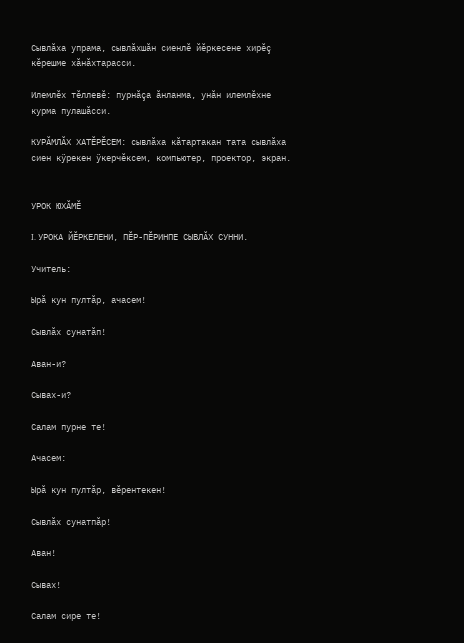Сывлăха упрама, сывлăхшăн сиенлĕ йĕркесене хирĕç кĕрешме хăнăхтарасси.

Илемлĕх тĕллевĕ: пурнăçа ăнланма, унăн илемлĕхне курма пулaшăсси.

КУРĂМЛĂХ ХАТĔРĔСЕМ: сывлăха кăтартакан тата сывлăха сиен кÿрекен ÿкерчĕксем, компьютер, проектор, экран.


УРОК ЮХĂМĔ

I. УРОКА ЙĔРКЕЛЕНИ, ПĔР-ПĔРИНПЕ СЫВЛĂХ СУННИ.

Учитель:

Ырă кун пултăр, ачасем!

Сывлăх сунатăп!

Аван-и?

Сывах-и?

Салам пурне те!

Ачасем:

Ырă кун пултăр, вĕрентекен!

Сывлăх сунатпăр!

Аван!

Сывах!

Салам сире те!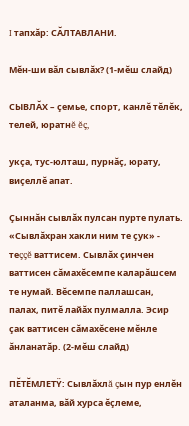I тапхăр: СĂЛТАВЛАНИ.

Мĕн-ши вăл сывлăх? (1-мĕш слайд)

СЫВЛĂХ – çемье, спорт, канлĕ тĕлĕк, телей, юратнĕ ĕç,

укçа, тус-юлташ, пурнăç, юрату, виçеллĕ апат.

Çыннăн сывлăх пулсан пурте пулать. «Сывлăхран хакли ним те çук» - теççĕ ваттисем. Сывлăх çинчен ваттисен сăмахĕсемпе каларăшсем те нумай. Вĕсемпе паллашсан, палах, питĕ лайăх пулмалла. Эсир çак ваттисен сăмахĕсене мĕнле ăнланатăр. (2-мĕш слайд)

ПĔТĔМЛЕТŸ: Сывлăхлă çын пур енлĕн аталанма, вăй хурса ĕçлеме,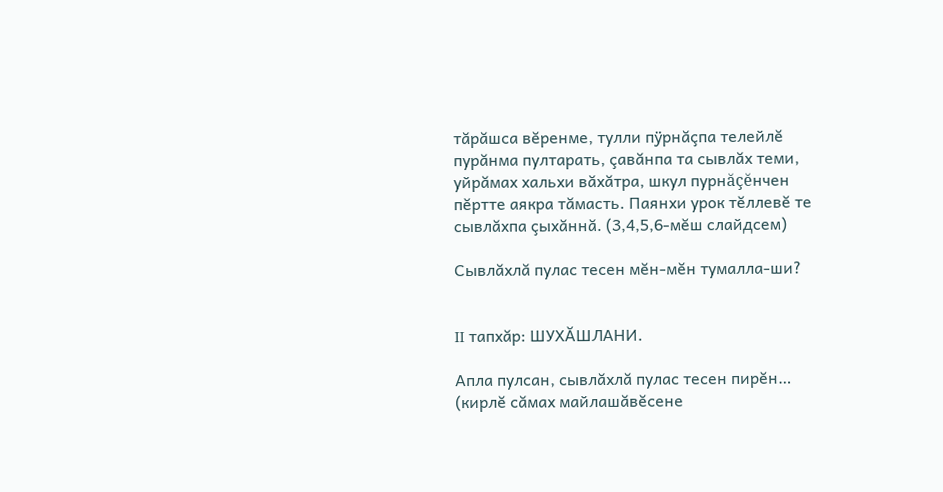тăрăшса вĕренме, тулли пÿрнăçпа телейлĕ пурăнма пултарать, çавăнпа та сывлăх теми, уйрăмах хальхи вăхăтра, шкул пурнăçĕнчен пĕртте аякра тăмасть. Паянхи урок тĕллевĕ те сывлăхпа çыхăннă. (3,4,5,6-мĕш слайдсем)

Сывлăхлă пулас тесен мĕн-мĕн тумалла-ши?


II тапхăр: ШУХĂШЛАНИ.

Апла пулсан, сывлăхлă пулас тесен пирĕн… (кирлĕ сăмах майлашăвĕсене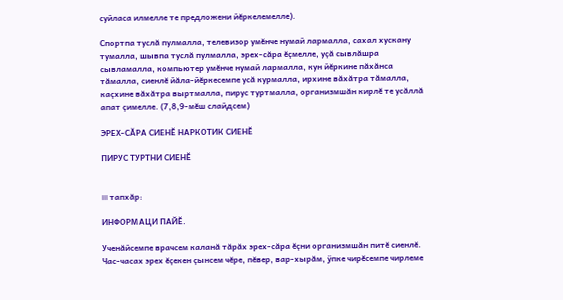суйласа илмелле те предложени йĕркелемелле).

Спортпа туслă пулмалла, телевизор умĕнче нумай лармалла, сахал хускану тумалла, шывпа туслă пулмалла, эрех-сăра ĕçмелле, уçă сывлăшра сывламалла, компьютер умĕнче нумай лармалла, кун йĕркине пăхăнса тăмалла, сиенлĕ йăла-йĕркесемпе усă курмалла, ирхине вăхăтра тăмалла, каçхине вăхăтра выртмалла, пирус туртмалла, организмшăн кирлĕ те усăллă апат çимелле. (7,8,9-мĕш слайдсем)

ЭРЕХ-СĂРА СИЕНĔ НАРКОТИК СИЕНĔ

ПИРУС ТУРТНИ СИЕНĔ


III тапхăр:

ИНФОРМАЦИ ПАЙĔ.

Ученăйсемпе врачсем каланă тăрăх эрех-сăра ĕçни организмшăн питĕ сиенлĕ. Час-часах эрех ĕçекен çынсем чĕре, пĕвер, вар-хырăм, ÿпке чирĕсемпе чирлеме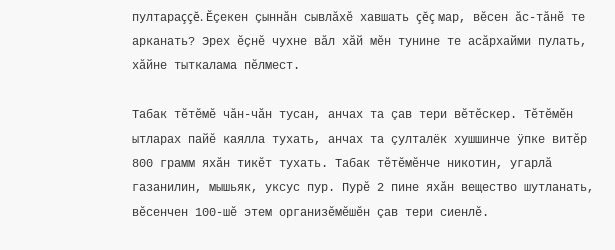пултараççĕ. Ĕçекен çыннăн сывлăхĕ хавшать çĕç мар, вĕсен ăс-тăнĕ те арканать? Эрех ĕçнĕ чухне вăл хăй мĕн тунине те асăрхайми пулать, хăйне тыткалама пĕлмест.

Табак тĕтĕмĕ чăн-чăн тусан, анчах та çав тери вĕтĕскер. Тĕтĕмĕн ытларах пайĕ каялла тухать, анчах та çулталёк хушшинче ÿпке витĕр 800 грамм яхăн тикĕт тухать. Табак тĕтĕмĕнче никотин, угарлă газанилин, мышьяк, уксус пур. Пурĕ 2 пине яхăн вещество шутланать, вĕсенчен 100-шĕ этем организĕмĕшĕн çав тери сиенлĕ.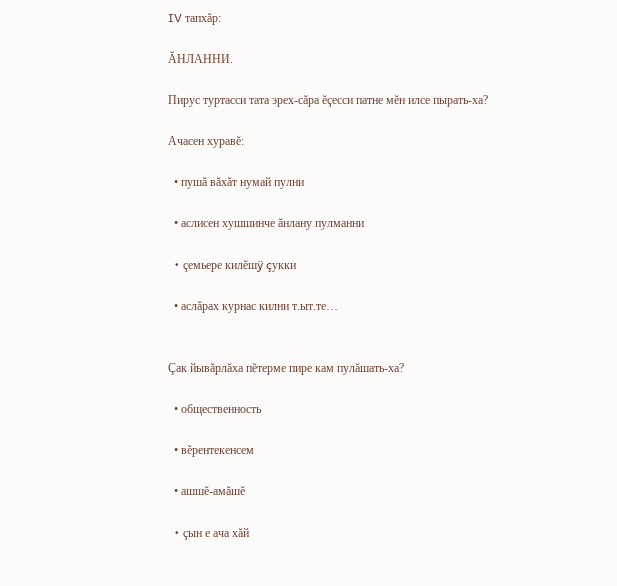IV тапхăр:

ĂНЛАННИ.

Пирус туртасси тата эрех-сăра ĕçесси патне мĕн илсе пырать-ха?

Ачасен хуравĕ:

  • пушă вăхăт нумай пулни

  • аслисен хушшинче ăнлану пулманни

  • çемьере килĕшÿ çукки

  • аслăрах курнас килни т.ыт.те…


Çак йывăрлăха пĕтерме пире кам пулăшать-ха?

  • общественность

  • вĕрентекенсем

  • ашшĕ-амăшĕ

  • çын е ача хăй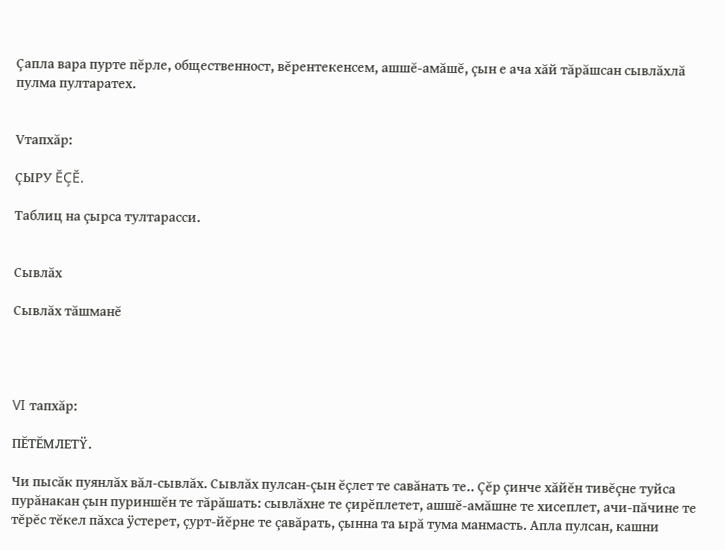Çапла вара пурте пĕрле, общественност, вĕрентекенсем, ашшĕ-амăшĕ, çын е ача хăй тăрăшсан сывлăхлă пулма пултаратех.


Vтапхăр:

ÇЫРУ ĔÇĔ.

Таблиц на çырса тултарасси.


Сывлăх

Сывлăх тăшманĕ




VI тапхăр:

ПĔТĔМЛЕТŸ.

Чи пысăк пуянлăх вăл-сывлăх. Сывлăх пулсан-çын ĕçлет те савăнать те.. Çĕр çинче хăйĕн тивĕçне туйса пурăнакан çын пуриншĕн те тăрăшать: сывлăхне те çирĕплетет, ашшĕ-амăшне те хисеплет, ачи-пăчине те тĕрĕс тĕкел пăхса ÿстерет, çурт-йĕрне те çавăрать, çынна та ырă тума манмасть. Апла пулсан, кашни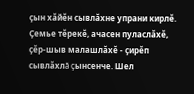çын хăйĕн сывлăхне упрани кирлĕ. Çемье тĕрекĕ, ачасен пуласлăхĕ, çĕр-шыв малашлăхĕ - çирĕп сывлăхлă çынсенче. Шел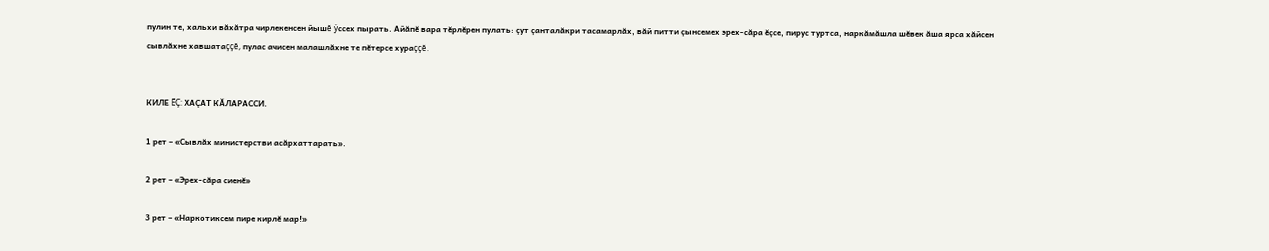пулин те, хальхи вăхăтра чирлекенсен йышĕ ÿссех пырать. Айăпĕ вара тĕрлĕрен пулать: çут çанталăкри тасамарлăх, вăй питти çынсемех эрех-сăра ĕçсе, пирус туртса, наркăмăшла шĕвек ăша ярса хăйсен сывлăхне хавшатаççĕ, пулас ачисен малашлăхне те пĕтерсе хураççĕ.


КИЛЕ ĔÇ: ХАÇАТ КĂЛАРАССИ.

1 рет – «Сывлăх министерстви асăрхаттарать».

2 рет – «Эрех-сăра сиенĕ»

3 рет – «Наркотиксем пире кирлĕ мар!»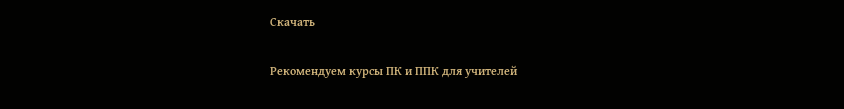Скачать

Рекомендуем курсы ПК и ППК для учителей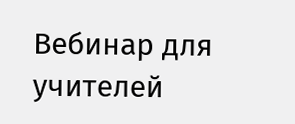Вебинар для учителей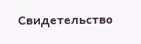Свидетельство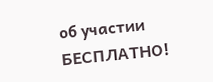об участии БЕСПЛАТНО!